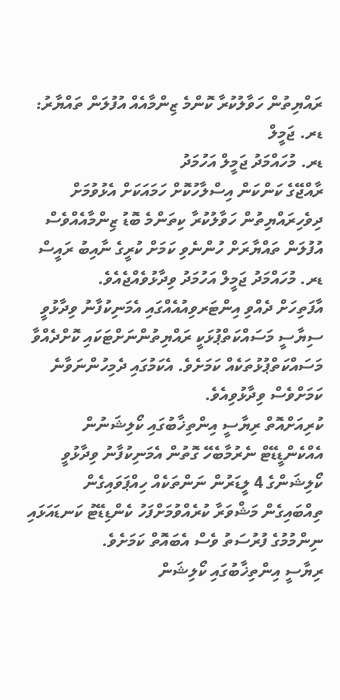ރައްޔިތުން ހަވާލުކުރާ ކޮންމެ ޒިންމާއެއް އުފުލަން ތައްޔާރު: ޑރ. ޖަމީލް
ޑރ. މުހައްމަދު ޖަމީލް އަހުމަދު
ރާއްޖޭގެ ކަންކަން އިސްލާހުކޮށް ހަމައަކަށް އެޅުވުމަށް ދިވެހިރައްޔިތުން ހަވާލުކުރާ ކިތަންމެ ބޮޑު ޒިންމާއެއްވެސް އުފުލަން ތައްޔާރަށް ހުންނެވި ކަމަށް ކުރީގެ ނާއިބު ރައީސް ޑރ. މުހައްމަދު ޖަމީލް އަހުމަދު ވިދާޅުވެއްޖެއެވެ.
އާފަތިހަށް ދެއްވި އިންޓަރވިއުއެއްގައި އެމަނިކުފާނު ވިދާޅުވީ ސިޔާސީ މަސައްކަތްޕުޅަކީ ރައްޔިތުންނަށްޓަކައި ކޮށްދެއްވާ މަސައްކަތްޕުޅުތަކެއް ކަމަށެވެ. އެކަމުގައި ދެމިހުންނަވާނެ ކަމަށްވެސް ވިދާޅުވިއެވެ.
ކުރިއަށްއޮތް ރިޔާސީ އިންތިޚާބުގައި ކޯލިޝަނުން އެއްކެންޑީޑޭޓް ނެރުމާބެހޭ ގޮތުން އެމަނިކުފާނު ވިދާޅުވީ ކޯލިޝަންގެ 4 ލީޑަރުން ނަންތަކެއް ހިއްޕަވައިގެން ތިއްބައިގެން މަޝްވަރާ ކުރެއްވުމަށްފަހު ކެންޑިޑޭޓު ކަނޑައަޅައި ނިންމުމުގެ ފުރުސަތު ވެސް އެބައޮތް ކަމަށެވެ.
ރިޔާސީ އިންތިޚާބުގައި ކޯލިޝަން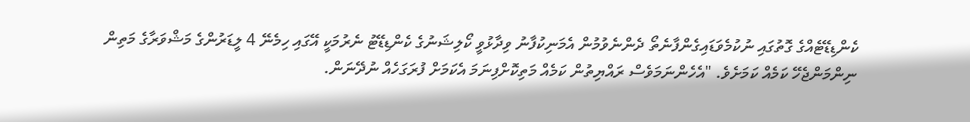ކެންޑިޑޭޓެއްގެ ގޮތުގައި ނުކުމެވަޑައިގެންފާނެތޯ ދެންނެވުމުން އެމަނިކުފާނު ވިދާޅުވީ ކޯލިޝަނުގެ ކެންޑިޑޭޓު ނެރުމަކީ އޭގައި ހިމެނޭ 4 ލީޑަރުންގެ މަޝްވަރާގެ މަތިން ނިންމަންޖެހޭ ކަމެއް ކަމަށެވެ. "އެހެންނަމަވެސް ރައްޔިތުން ކަމެއް މަތިކޮށްފިނަމަ އެކަމަށް ފުރަގަހެއް ނުދޭނަން.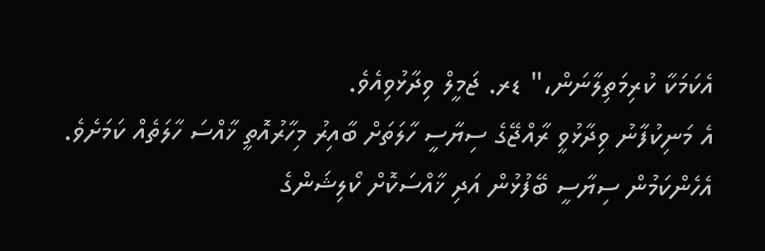އެކަމަކާ ކުރިމަތިލާނަން،" ޑރ. ޖަމީލް ވިދާޅުވިއެވެ.
އެ މަނިކުފާނު ވިދާޅުވީ ރާއްޖޭގެ ސިޔާސީ ހާލަތަށް ބާއިރު މިހާރުއޮތީ ޚާއްސަ ހާލަތެއް ކަމަށެވެ. އެހެންކަމުން ސިޔާސީ ބޭފުޅުން އަދި ޚާއްސަކޮށް ކޯލިޝަންގެ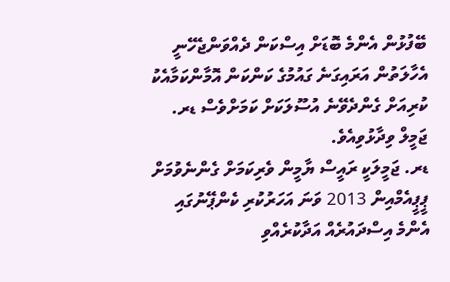ބޭފުޅުން އެންމެ ބޮޑަށް އިސްކަން ދެއްވަންޖެހޭނީ އެހާލަތުން އަރައިގަނެ ގައުމުގެ ކަންކަން އޮމާންކަމާއެކު ކުރިއަށް ގެންދެވޭނެ އުސޫލަކަށް ކަމަށްވެސް ޑރ. ޖަމީލް ވިދާޅުވިއެވެ.
ޑރ. ޖަމީލަކީ ރައީސް ޔާމީން ވެރިކަމަށް ގެންނެވުމަށް ޕީޕީއެމްއިން 2013 ވަނަ އަހަރުކުރި ކެންޕޭނުގައި އެންމެ އިސްދައުރެއް އަދާކުރެއްވި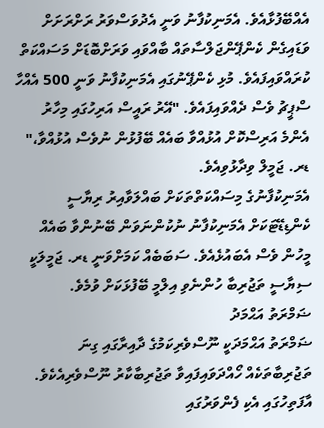އެއްބޭފުޅާއެވެ. އެމަނިކުފާނު ވަނީ އެދުވަސްވަރު ރަށްރަށަށް ވަޑައިގެން ކެންޕޭންޖަލްސާތައް ބާއްވައި ވަރަށްބޮޑަށް މަސައްކަތް ކުރައްވައިފައެވެ. މުޅި ކެންޕޭނުގައި އެމަނިކުފާނު ވަނީ 500 އެއްހާ ސްޕީޗު ވެސް ދެއްވައިފައެވެ. "އޭރު ރައީސް އަރިހުގައި މިހާރު އެންމެ އަރިސްކޮށް އުޅުއްވާ ބައެއް ބޭފުޅުން ނުވެސް އުޅުއްވާ،" ޑރ. ޖަމީލް ވިދާޅުވިއެވެ.
އެމަނިކުފާނުގެ މިސައްކަތްތަކަށް ބައްލަވާއިރު ރިޔާސީ ކެންޑިޑޭޓަކަށް އެމަނިކުފާނު ނުކުންނަވަން ބޭނުންވާ ބައެއް މީހުން ވެސް އެބައުޅެއެވެ. ސަބަބެއް ކަމަށްވަނީ ޑރ. ޖަމީލަކީ ސިޔާސީ ތަޖުރިބާ ހުންނެވި އިލްމީ ބޭފުޅަކަށް ވުމެވެ.
ޟަމްރަތު އަޙްމަދު
ޟަމްރަތު އަޙްމަދަކީ ނޫސްވެރިކަމުގެ ދާއިރާގައި ގިނަ ތަޖުރިބާތަކެއް ހޯއްދަވައިފައިވާ ތަޖުރިބާކާރު ނޫސްވެރިއެކެވެ. އާފަތިހުގައި އެކި ފެންވަރުގައި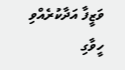ވަޒީފާ އަދާކުރެއްވި ހީވާގި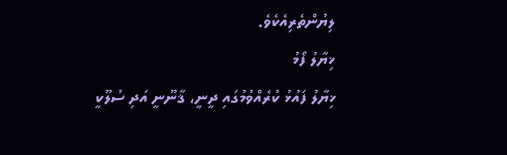ލިޔުންތެރިއެކެވެ.
ޚިޔާލު ފޯމު
ޚިޔާލު ފައުޅު ކުރެއްވުމުގައި ދީނީ، ޤާނޫނީ އަދި ސުލޫކީ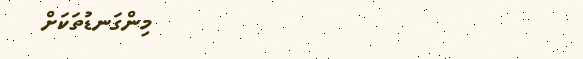މިންގަނޑުތަކަށް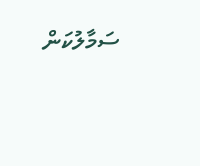ސަމާލުކަން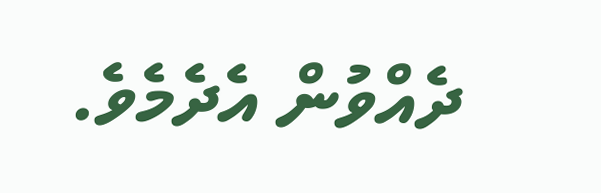ދެއްވުން އެދެމެވެ.